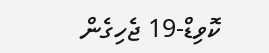ކޮވިޑް-19 ޖެހިގެން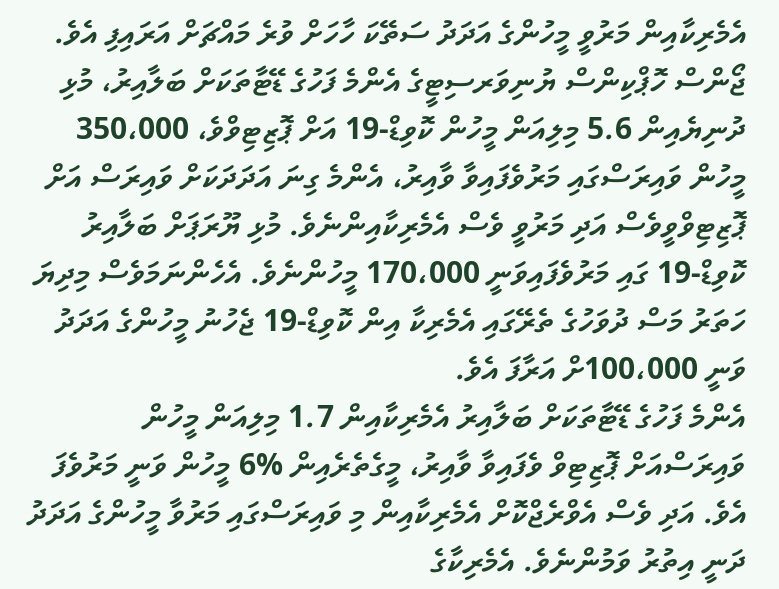އެމެރިކާއިން މަރުވީ މީހުންގެ އަދަދު ސަތޭކަ ހާހަށް ވުރެ މައްޗަށް އަރައިފި އެވެ.
ޖޯންސް ހޮޕްކިންސް ޔުނިވަރސިޓީގެ އެންމެ ފަހުގެ ޑޭޓާތަކަށް ބަލާއިރު، މުޅި ދުނިޔެއިން 5.6 މިލިއަން މީހުން ކޮވިޑް-19 އަށް ޕޮޒިޓިވްވެ، 350،000 މީހުން ވައިރަސްގައި މަރުވެފައިވާ ވާއިރު، އެންމެ ގިނަ އަދަދަކަށް ވައިރަސް އަށް ޕޮޒިޓިވްވީވެސް އަދި މަރުވީ ވެސް އެމެރިކާއިންނެވެ. މުޅި ޔޫރަޕަށް ބަލާއިރު ކޮވިޑް-19 ގައި މަރުވެފައިވަނީ 170،000 މީހުންނެވެ. އެހެންނަމަވެސް މިދިޔަ ހަތަރު މަސް ދުވަހުގެ ތެރޭގައި އެމެރިކާ އިން ކޮވިޑް-19 ޖެހުނު މީހުންގެ އަދަދު ވަނީ 100،000ށް އަރާފަ އެވެ.
އެންމެ ފަހުގެ ޑޭޓާތަކަށް ބަލާއިރު އެމެރިކާއިން 1.7 މިލިއަން މީހުން ވައިރަސްއަށް ޕޮޒިޓިވް ވެފައިވާ ވާއިރު، މީގެތެރެއިން %6 މީހުން ވަނީ މަރުވެފަ އެވެ. އަދި ވެސް އެވްރެޖްކޮށް އެމެރިކާއިން މި ވައިރަސްގައި މަރުވާ މީހުންގެ އަދަދު ދަނީ އިތުރު ވަމުންނެވެ. އެމެރިކާގެ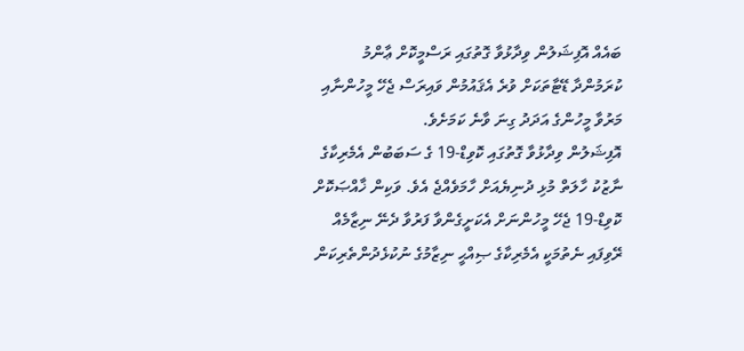ބައެއް އޮފިޝަލުން ވިދާޅުވާ ގޮތުގައި ރަސްމީކޮށް ޢާންމު ކުރަމުންދާ ޑޭޓާތަކަށް ވުރެ އެޤައުމުން ވައިރަސް ޖެހޭ މީހުންނާއި މަރުވާ މީހުންގެ އަދަދު ގިނަ ވާނެ ކަމަށެވެ.
އޮފިޝަލުން ވިދާޅުވާ ގޮތުގައި ކޮވިޑް-19 ގެ ސަބަބުން އެމެރިކާގެ ނާޒުކު ހާލަތް މުޅި ދުނިޔެއަށް ހާމަވެއްޖެ އެވެ. ވަކިން ޚާއްޞަކޮށް ކޮވިޑް-19 ޖެހޭ މީހުންނަށް އެކަށީގެންވާ ފަރުވާ ދެނޭ ނިޒާމެއް ރޭވިފައި ނެތުމަކީ އެމެރިކާގެ ޞިއްޙީ ނިޒާމުގެ ނުކުޅެދުންތެރިކަން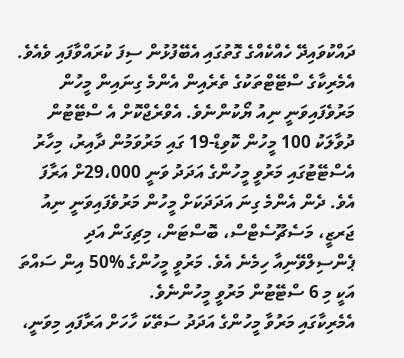ދައްކުވައިދޭ ހެއްކެއްގެ ގޮތުގައި އެބޭފުޅުން ސިފަ ކުރައްވާފައި ވެއެވެ.
އެމެރިކާގެ ސްޓޭޓްތަކުގެ ތެރެއިން އެންމެ ގިނައިން މީހުން މަރުވެފައިވަނީ ނިއު ޔޯކުންނެވެ. އެވްރެޖްކޮށް އެ ސްޓޭޓުން ދުވާލަކު 100 މީހުން ކޮވިޑް-19 ގައި މަރުވަމުން ދާއިރު، މިހާރު އެސްޓޭޓުގައި މަރުވީ މީހުންގެ އަދަދު ވަނީ 29،000ށް އަރާފަ އެވެ. ދެން އެންމެ ގިނަ އަދަދަކަށް މީހުން މަރުވެފައިވަނީ ނިއު ޖަރޒީ، މަސެޗޫސެޓްސް، ބޮސްޓަން، މިޗިގަން އަދި ޕެންސިލްވޭނިއާ ހިމެނެ އެވެ. މަރުވީ މީހުންގެ %50 އިން ސައްތަ އަކީ މި 6 ސްޓޭޓުން މަރުވީ މީހުންނެވެ.
އެމެރިކާގައި މަރުވާ މީހުންގެ އަދަދު ސަތޭކަ ހާހަށް އަރާފައި މިވަނީ،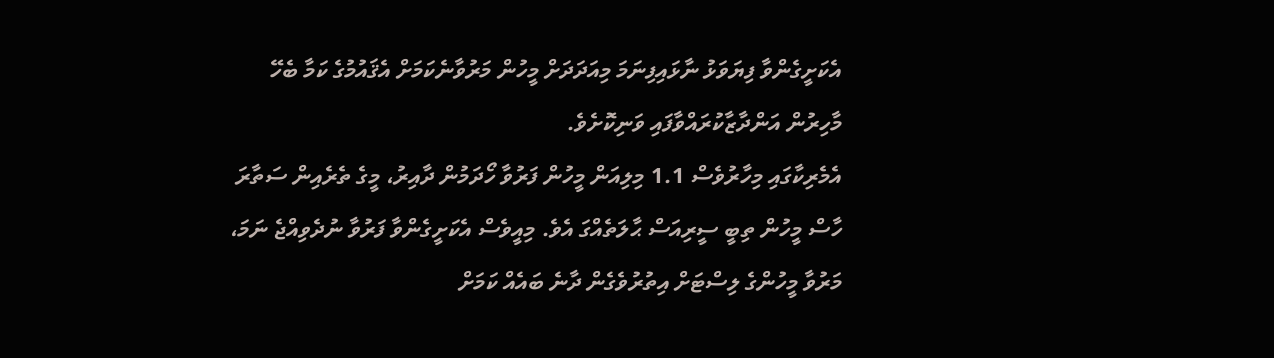އެކަށީގެންވާ ފިޔަވަޅު ނާޅައިފިނަމަ މިއަދަދަށް މީހުން މަރުވާނެކަމަށް އެޤައުމުގެ ކަމާ ބެހޭ މާހިރުން އަންދާޒާކުރައްވާފައި ވަނިކޮށެވެ.
އެމެރިކާގައި މިހާރުވެސް 1.1 މިލިއަން މީހުން ފަރުވާ ހޯދަމުން ދާއިރު، މީގެ ތެރެއިން ސަތާރަ ހާސް މީހުން ތިބީ ސީރިއަސް ޙާލަތެއްގަ އެވެ. މިއީވެސް އެކަށީގެންވާ ފަރުވާ ނުދެވިއްޖެ ނަމަ، މަރުވާ މީހުންގެ ލިސްޓަށް އިތުރުވެގެން ދާނެ ބައެއް ކަމަށް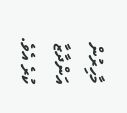މާހިރުން އަންދާޒާ ކުރެ އެވެ.